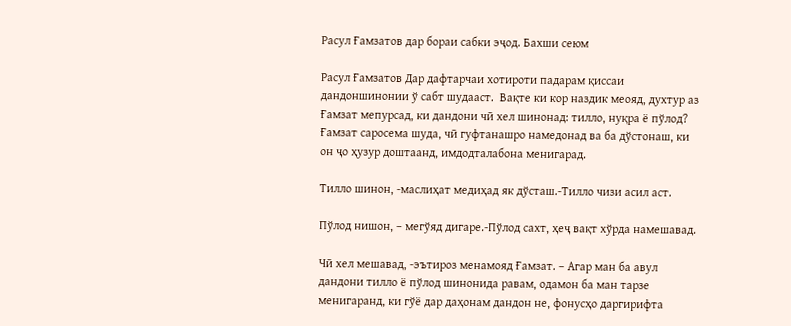Расул Ғамзатов дар бораи сабки эҷод. Бахши сеюм

Расул Ғамзатов Дар дафтарчаи хотироти падарам қиссаи дандоншинонии ў сабт шудааст.  Вақте ки кор наздик меояд, духтур аз Ғамзат мепурсад, ки дандони чӣ хел шинонад: тилло, нуқра ё пўлод? Ғамзат саросема шуда, чӣ гуфтанашро намедонад ва ба дўстонаш, ки он ҷо ҳузур доштаанд, имдодталабона менигарад.

Тилло шинон, -маслиҳат медиҳад як дўсташ.-Тилло чизи асил аст.

Пўлод нишон, – мегўяд дигаре.-Пўлод сахт, ҳеҷ вақт хўрда намешавад.

Чӣ хел мешавад, -эътироз менамояд Ғамзат. – Агар ман ба авул дандони тилло ё пўлод шинонида равам, одамон ба ман тарзе менигаранд, ки гўё дар даҳонам дандон не, фонусҳо даргирифта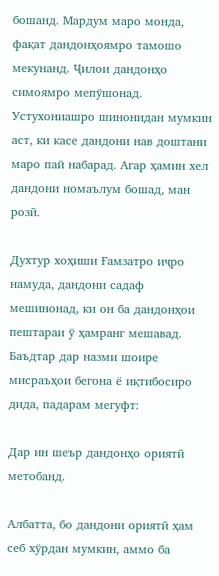бошанд. Мардум маро монда, фақат дандонҳоямро тамошо мекунанд. Ҷилои дандонҳо симоямро мепўшонад. Устухониашро шинонидан мумкин аст, ки касе дандони нав доштани маро пай набарад. Агар ҳамин хел дандони номаълум бошад, ман розӣ.

Духтур хоҳиши Ғамзатро иҷро намуда, дандони садаф мешинонад, ки он ба дандонҳои пештараи ў ҳамранг мешавад. Баъдтар дар назми шоире мисраъҳои бегона ё иқтибосиро дида, падарам мегуфт:

Дар ин шеър дандонҳо ориятӣ метобанд.

Албатта, бо дандони ориятӣ ҳам себ хўрдан мумкин, аммо ба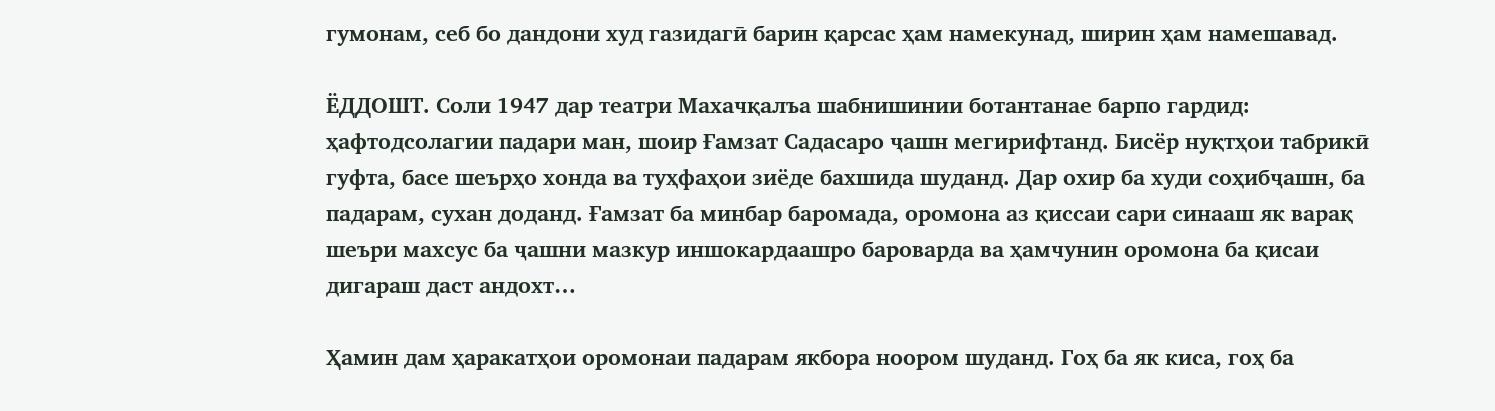гумонам, себ бо дандони худ газидагӣ барин қарсас ҳам намекунад, ширин ҳам намешавад.

ЁДДОШТ. Соли 1947 дар театри Махачқалъа шабнишинии ботантанае барпо гардид: ҳафтодсолагии падари ман, шоир Ғамзат Садасаро ҷашн мегирифтанд. Бисёр нуқтҳои табрикӣ гуфта, басе шеърҳо хонда ва туҳфаҳои зиёде бахшида шуданд. Дар охир ба худи соҳибҷашн, ба падарам, сухан доданд. Ғамзат ба минбар баромада, оромона аз қиссаи сари синааш як варақ шеъри махсус ба ҷашни мазкур иншокардаашро бароварда ва ҳамчунин оромона ба қисаи дигараш даст андохт…

Ҳамин дам ҳаракатҳои оромонаи падарам якбора ноором шуданд. Гоҳ ба як киса, гоҳ ба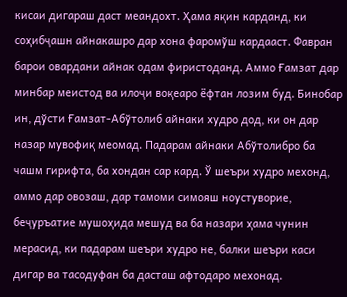кисаи дигараш даст меандохт. Ҳама яқин карданд, ки соҳибҷашн айнакашро дар хона фаромўш кардааст. Фавран барои овардани айнак одам фиристоданд. Аммо Ғамзат дар минбар меистод ва илоҷи воқеаро ёфтан лозим буд. Бинобар ин, дўсти Ғамзат-Абўтолиб айнаки худро дод, ки он дар назар мувофиқ меомад. Падарам айнаки Абўтолибро ба чашм гирифта, ба хондан сар кард. Ў шеъри худро мехонд, аммо дар овозаш, дар тамоми симояш ноустуворие, беҷуръатие мушоҳида мешуд ва ба назари ҳама чунин мерасид, ки падарам шеъри худро не, балки шеъри каси дигар ва тасодуфан ба дасташ афтодаро мехонад.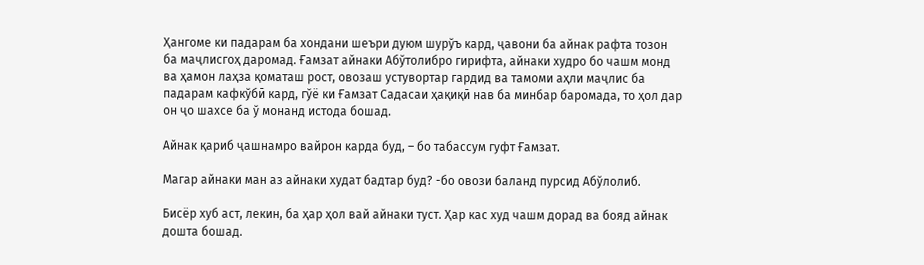Ҳангоме ки падарам ба хондани шеъри дуюм шурўъ кард, ҷавони ба айнак рафта тозон ба маҷлисгоҳ даромад. Ғамзат айнаки Абўтолибро гирифта, айнаки худро бо чашм монд ва ҳамон лаҳза қоматаш рост, овозаш устувортар гардид ва тамоми аҳли маҷлис ба падарам кафкўбӣ кард, гўё ки Ғамзат Садасаи ҳақиқӣ нав ба минбар баромада, то ҳол дар он ҷо шахсе ба ў монанд истода бошад.

Айнак қариб ҷашнамро вайрон карда буд, – бо табассум гуфт Ғамзат.

Магар айнаки ман аз айнаки худат бадтар буд? -бо овози баланд пурсид Абўлолиб.

Бисёр хуб аст, лекин, ба ҳар ҳол вай айнаки туст. Ҳар кас худ чашм дорад ва бояд айнак дошта бошад.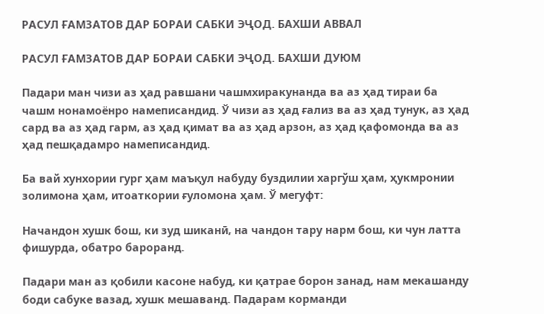РАСУЛ ҒАМЗАТОВ ДАР БОРАИ САБКИ ЭҶОД. БАХШИ АВВАЛ

РАСУЛ ҒАМЗАТОВ ДАР БОРАИ САБКИ ЭҶОД. БАХШИ ДУЮМ

Падари ман чизи аз ҳад равшани чашмхиракунанда ва аз ҳад тираи ба чашм нонамоёнро намеписандид. Ў чизи аз ҳад ғализ ва аз ҳад тунук, аз ҳад сард ва аз ҳад гарм, аз ҳад қимат ва аз ҳад арзон, аз ҳад қафомонда ва аз ҳад пешқадамро намеписандид.

Ба вай хунхории гург ҳам маъқул набуду буздилии харгўш ҳам, ҳукмронии золимона ҳам, итоаткории ғуломона ҳам. Ў мегуфт:

Начандон хушк бош, ки зуд шиканӣ, на чандон тару нарм бош, ки чун латта фишурда, обатро бароранд.

Падари ман аз қобили касоне набуд, ки қатрае борон занад, нам мекашанду боди сабуке вазад, хушк мешаванд. Падарам корманди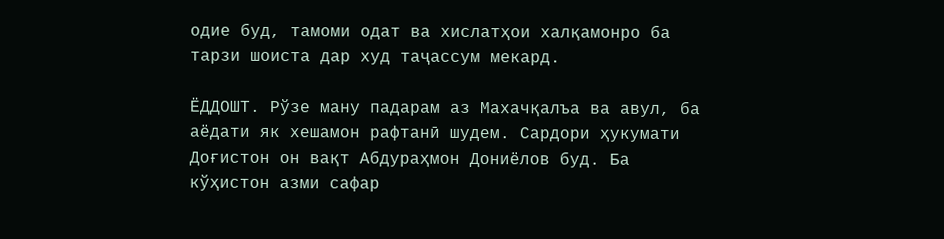одие буд, тамоми одат ва хислатҳои халқамонро ба тарзи шоиста дар худ таҷассум мекард.

ЁДДОШТ. Рўзе ману падарам аз Махачқалъа ва авул, ба аёдати як хешамон рафтанӣ шудем. Сардори ҳукумати Доғистон он вақт Абдураҳмон Дониёлов буд. Ба кўҳистон азми сафар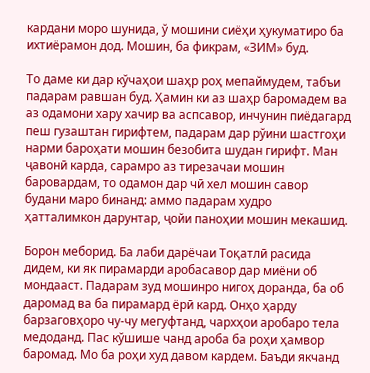кардани моро шунида, ў мошини сиёҳи ҳукуматиро ба ихтиёрамон дод. Мошин, ба фикрам, «ЗИМ» буд.

То даме ки дар кўчаҳои шаҳр роҳ мепаймудем, табъи падарам равшан буд. Ҳамин ки аз шаҳр баромадем ва аз одамони хару хачир ва аспсавор, инчунин пиёдагард пеш гузаштан гирифтем, падарам дар рўини шастгоҳи нарми бароҳати мошин безобита шудан гирифт. Ман ҷавонӣ карда, сарамро аз тирезачаи мошин баровардам, то одамон дар чӣ хел мошин савор будани маро бинанд: аммо падарам худро ҳатталимкон дарунтар, ҷойи паноҳии мошин мекашид.

Борон меборид. Ба лаби дарёчаи Тоқатлӣ расида дидем, ки як пирамарди аробасавор дар миёни об мондааст. Падарам зуд мошинро нигоҳ доранда, ба об даромад ва ба пирамард ёрӣ кард. Онҳо ҳарду барзаговҳоро чу-чу мегуфтанд, чархҳои аробаро тела медоданд. Пас кўшише чанд ароба ба роҳи ҳамвор баромад. Мо ба роҳи худ давом кардем. Баъди якчанд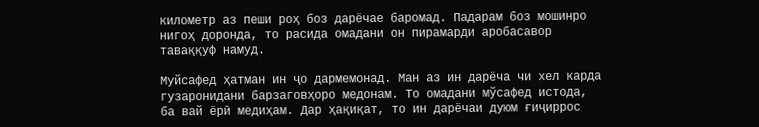километр аз пеши роҳ боз дарёчае баромад. Падарам боз мошинро нигоҳ доронда, то расида омадани он пирамарди аробасавор таваққуф намуд.

Муйсафед ҳатман ин ҷо дармемонад. Ман аз ин дарёча чи хел карда гузаронидани барзаговҳоро медонам. То омадани мўсафед истода, ба вай ёрӣ медиҳам. Дар ҳақиқат, то ин дарёчаи дуюм ғиҷиррос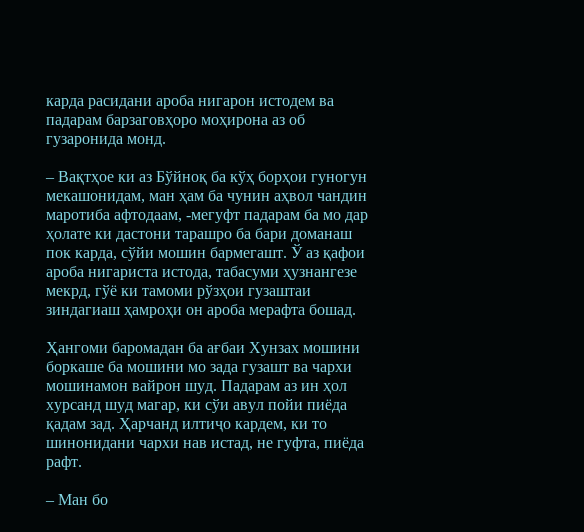карда расидани ароба нигарон истодем ва падарам барзаговҳоро моҳирона аз об гузаронида монд.

– Вақтҳое ки аз Бўйноқ ба кўҳ борҳои гуногун мекашонидам, ман ҳам ба чунин аҳвол чандин маротиба афтодаам, -мегуфт падарам ба мо дар ҳолате ки дастони тарашро ба бари доманаш пок карда, сўйи мошин бармегашт. Ў аз қафои ароба нигариста истода, табасуми ҳузнангезе мекрд, гўё ки тамоми рўзҳои гузаштаи зиндагиаш ҳамроҳи он ароба мерафта бошад.

Ҳангоми баромадан ба ағбаи Хунзах мошини боркаше ба мошини мо зада гузашт ва чархи мошинамон вайрон шуд. Падарам аз ин ҳол хурсанд шуд магар, ки сўи авул пойи пиёда қадам зад. Ҳарчанд илтиҷо кардем, ки то шинонидани чархи нав истад, не гуфта, пиёда рафт.

– Ман бо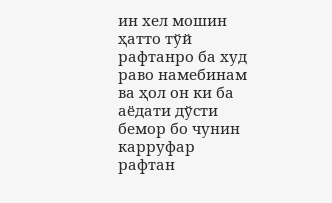ин хел мошин ҳатто тўй рафтанро ба худ раво намебинам ва ҳол он ки ба аёдати дўсти бемор бо чунин карруфар рафтан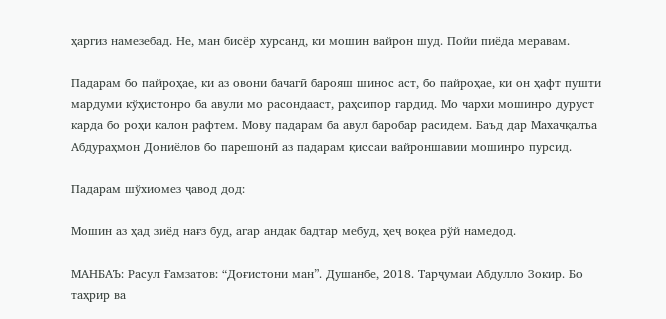ҳаргиз намезебад. Не, ман бисёр хурсанд, ки мошин вайрон шуд. Пойи пиёда меравам.

Падарам бо пайроҳае, ки аз овони бачагӣ барояш шинос аст, бо пайроҳае, ки он ҳафт пушти мардуми кўҳистонро ба авули мо расондааст, раҳсипор гардид. Мо чархи мошинро дуруст карда бо роҳи калон рафтем. Мову падарам ба авул баробар расидем. Баъд дар Махачқалъа Абдураҳмон Дониёлов бо парешонӣ аз падарам қиссаи вайроншавии мошинро пурсид.

Падарам шўхиомез ҷавод дод:

Мошин аз ҳад зиёд нағз буд, агар андак бадтар мебуд, ҳеҷ воқеа рўй намедод.

МАНБАЪ: Расул Ғамзатов: “Доғистони ман”. Душанбе, 2018. Тарҷумаи Абдулло Зокир. Бо таҳрир ва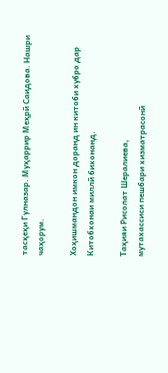тасҳеҳи Гулназар. Муҳаррир Меҳрӣ Саидова. Нашри чаҳорум.

Хоҳишмандон имкон доранд ин китоби хубро дар Китобхонаи миллӣ бихонанд.

Таҳияи Рисолат Шералиева,
мутахассиси пешбари хизматрасонӣ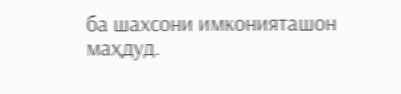ба шахсони имконияташон маҳдуд.